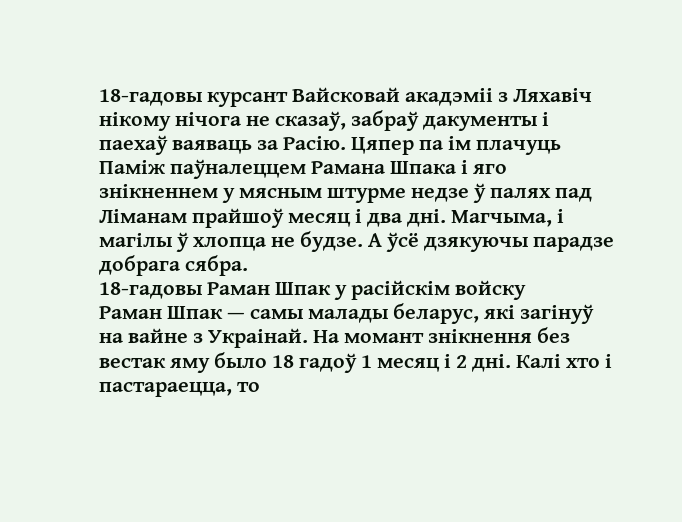18‑гадовы курсант Вайсковай акадэміі з Ляхавіч нікому нічога не сказаў, забраў дакументы і паехаў ваяваць за Расію. Цяпер па ім плачуць
Паміж паўналеццем Рамана Шпака і яго знікненнем у мясным штурме недзе ў палях пад Ліманам прайшоў месяц і два дні. Магчыма, і магілы ў хлопца не будзе. А ўсё дзякуючы парадзе добрага сябра.
18‑гадовы Раман Шпак у расійскім войску
Раман Шпак — самы малады беларус, які загінуў на вайне з Украінай. На момант знікнення без вестак яму было 18 гадоў 1 месяц і 2 дні. Калі хто і пастараецца, то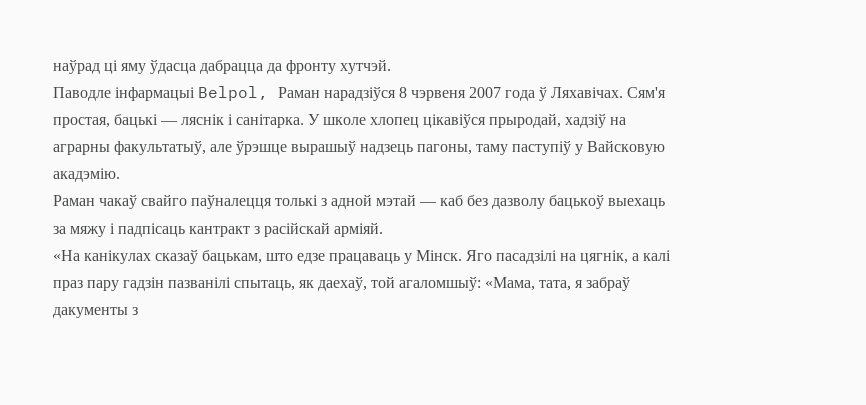наўрад ці яму ўдасца дабрацца да фронту хутчэй.
Паводле інфармацыі Belpol, Раман нарадзіўся 8 чэрвеня 2007 года ў Ляхавічах. Сям'я простая, бацькі — ляснік і санітарка. У школе хлопец цікавіўся прыродай, хадзіў на аграрны факультатыў, але ўрэшце вырашыў надзець пагоны, таму паступіў у Вайсковую акадэмію.
Раман чакаў свайго паўналецця толькі з адной мэтай — каб без дазволу бацькоў выехаць за мяжу і падпісаць кантракт з расійскай арміяй.
«На канікулах сказаў бацькам, што едзе працаваць у Мінск. Яго пасадзілі на цягнік, а калі праз пару гадзін пазванілі спытаць, як даехаў, той агаломшыў: «Мама, тата, я забраў дакументы з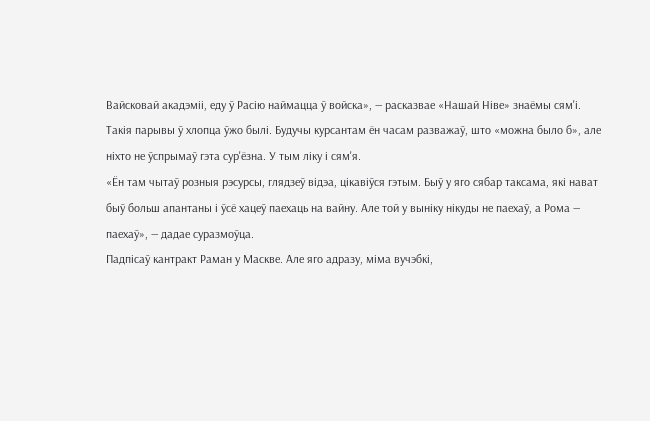Вайсковай акадэміі, еду ў Расію наймацца ў войска», — расказвае «Нашай Ніве» знаёмы сям'і.
Такія парывы ў хлопца ўжо былі. Будучы курсантам ён часам разважаў, што «можна было б», але ніхто не ўспрымаў гэта сур'ёзна. У тым ліку і сям'я.
«Ён там чытаў розныя рэсурсы, глядзеў відэа, цікавіўся гэтым. Быў у яго сябар таксама, які нават быў больш апантаны і ўсё хацеў паехаць на вайну. Але той у выніку нікуды не паехаў, а Рома — паехаў», — дадае суразмоўца.
Падпісаў кантракт Раман у Маскве. Але яго адразу, міма вучэбкі,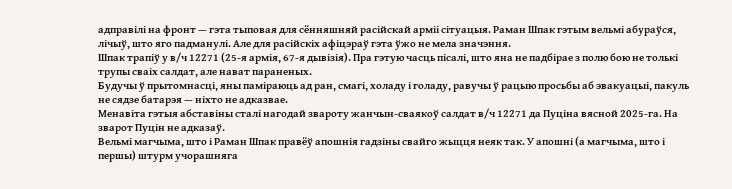адправілі на фронт — гэта тыповая для сённяшняй расійскай арміі сітуацыя. Раман Шпак гэтым вельмі абураўся, лічыў, што яго падманулі. Але для расійскіх афіцэраў гэта ўжо не мела значэння.
Шпак трапіў у в/ч 12271 (25‑я армія, 67‑я дывізія). Пра гэтую часць пісалі, што яна не падбірае з полю бою не толькі трупы сваіх салдат, але нават параненых.
Будучы ў прытомнасці, яны паміраюць ад ран, смагі, холаду і голаду, равучы ў рацыю просьбы аб эвакуацыі, пакуль не сядзе батарэя — ніхто не адказвае.
Менавіта гэтыя абставіны сталі нагодай звароту жанчын-сваякоў салдат в/ч 12271 да Пуціна вясной 2025-га. На зварот Пуцін не адказаў.
Вельмі магчыма, што і Раман Шпак правёў апошнія гадзіны свайго жыцця неяк так. У апошні (а магчыма, што і першы) штурм учорашняга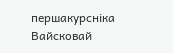першакурсніка Вайсковай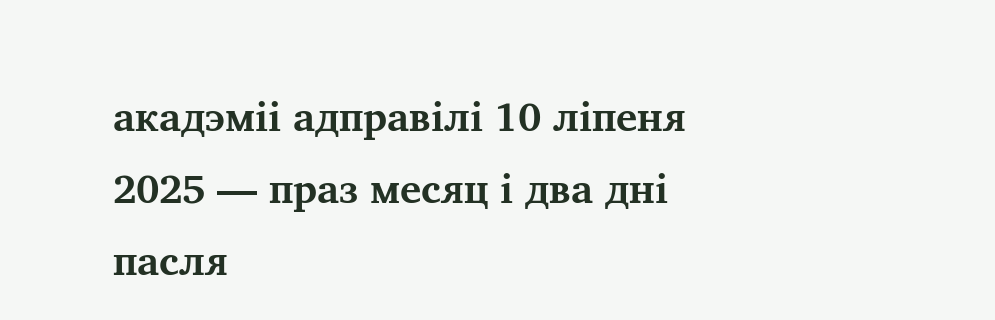акадэміі адправілі 10 ліпеня 2025 — праз месяц і два дні пасля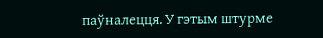паўналецця. У гэтым штурме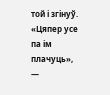той і згінуў.
«Цяпер усе па ім плачуць», —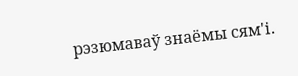рэзюмаваў знаёмы сям'і.